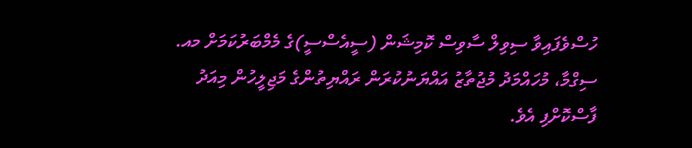ހުސްވެފައިވާ ސިވިލް ސާވިސް ކޮމިޝަން (ސީއެސްސީ)ގެ މެމްބަރުކަމަށް މއ. ސިގްމާ، މުހައްމަދު މުޖުތާޒު އައްޔަނުކުރަން ރައްޔިތުންގެ މަޖިލީހުން މިއަދު ފާސްކޮށްފި އެވެ.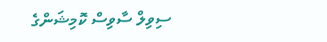ސިވިލް ސާވިސް ކޮމިޝަންގެ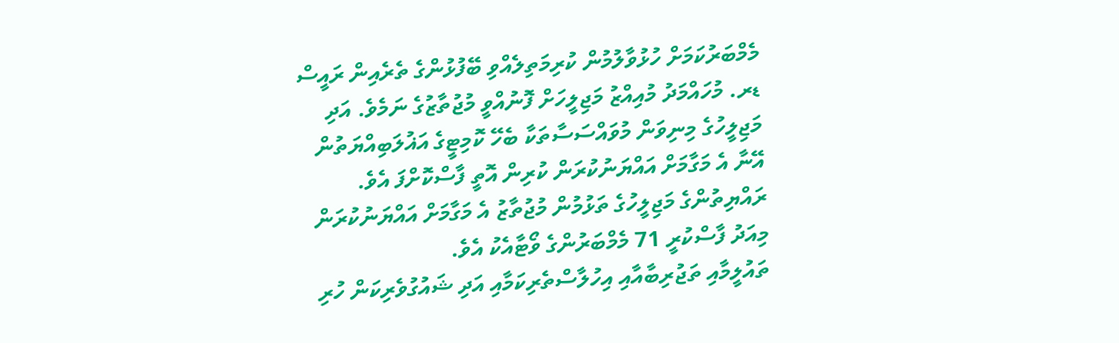މެމްބަރުކަމަށް ހުޅުވާލުމުން ކުރިމަތިލެއްވި ބޭފުޅުންގެ ތެރެއިން ރައީސް ޑރ. މުހައްމަދު މުއިއްޒު މަޖިލީހަށް ފޮނުއްވީ މުޖުތާޒުގެ ނަމެވެ. އަދި މަޖިލީހުގެ މިނިވަން މުވައްސަސާތަކާ ބެހޭ ކޮމިޓީގެ އަޣުލަބިއްޔަތުން އޭނާ އެ މަގާމަށް އައްޔަނުކުރަން ކުރިން އޮތީ ފާސްކޮށްފަ އެވެ.
ރައްޔިތުންގެ މަޖިލީހުގެ ތަޅުމުން މުޖުތާޒު އެ މަގާމަށް އައްޔަނުކުރަން މިއަދު ފާސްކުރީ 71 މެމްބަރުންގެ ވޯޓާއެކު އެވެ.
ތައުލީމާއި ތަޖުރިބާއާއި އިހުލާސްތެރިކަމާއި އަދި ޝައުގުވެރިކަން ހުރި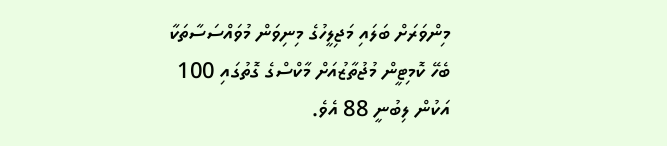މިންވަރަށް ބަލައި މަޖިލީހުގެ މިނިވަން މުވައްސަސާތަކާ ބެހޭ ކޮމިޓީން މުޖުތާޒުއަށް މާކްސްގެ ގޮތުގައި 100 އަކުން ލިބުނީ 88 އެވެ.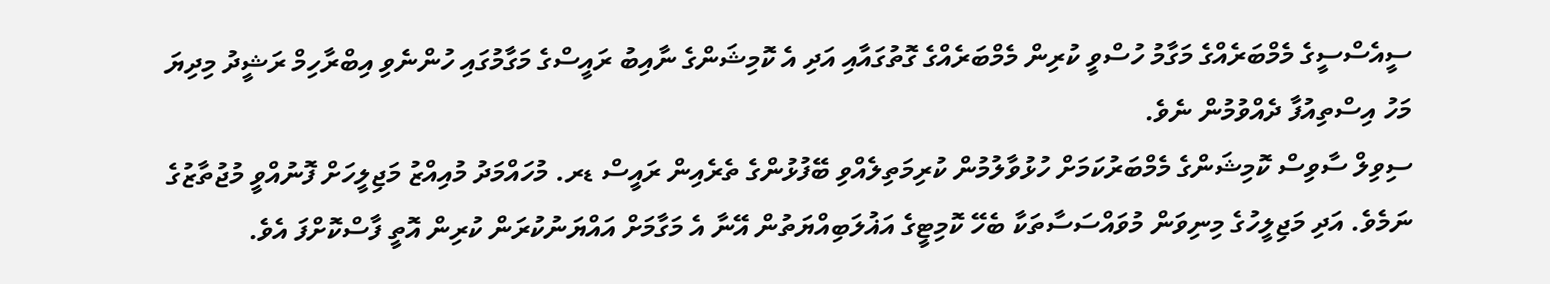ސީއެސްސީގެ މެމްބަރެއްގެ މަގާމު ހުސްވީ ކުރިން މެމްބަރެއްގެ ގޮތުގައާއި އަދި އެ ކޮމިޝަންގެ ނާއިބު ރައީސްގެ މަގާމުގައި ހުންނެވި އިބްރާހިމް ރަޝީދު މިދިޔަ މަހު އިސްތިއުފާ ދެއްވުމުން ނެވެ.
ސިވިލް ސާވިސް ކޮމިޝަންގެ މެމްބަރުކަމަށް ހުޅުވާލުމުން ކުރިމަތިލެއްވި ބޭފުޅުންގެ ތެރެއިން ރައީސް ޑރ. މުހައްމަދު މުއިއްޒު މަޖިލީހަށް ފޮނުއްވީ މުޖުތާޒުގެ ނަމެވެ. އަދި މަޖިލީހުގެ މިނިވަން މުވައްސަސާތަކާ ބެހޭ ކޮމިޓީގެ އަޣުލަބިއްޔަތުން އޭނާ އެ މަގާމަށް އައްޔަނުކުރަން ކުރިން އޮތީ ފާސްކޮށްފަ އެވެ.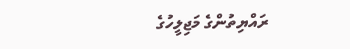ރައްޔިތުންގެ މަޖިލީހުގެ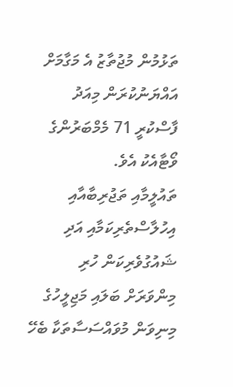ތަޅުމުން މުޖުތާޒު އެ މަގާމަށް އައްޔަނުކުރަން މިއަދު ފާސްކުރީ 71 މެމްބަރުންގެ ވޯޓާއެކު އެވެ.
ތައުލީމާއި ތަޖުރިބާއާއި އިހުލާސްތެރިކަމާއި އަދި ޝައުގުވެރިކަން ހުރި މިންވަރަށް ބަލައި މަޖިލީހުގެ މިނިވަން މުވައްސަސާތަކާ ބެހޭ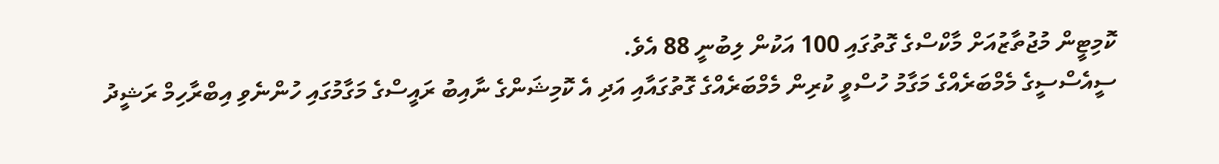ކޮމިޓީން މުޖުތާޒުއަށް މާކްސްގެ ގޮތުގައި 100 އަކުން ލިބުނީ 88 އެވެ.
ސީއެސްސީގެ މެމްބަރެއްގެ މަގާމު ހުސްވީ ކުރިން މެމްބަރެއްގެ ގޮތުގައާއި އަދި އެ ކޮމިޝަންގެ ނާއިބު ރައީސްގެ މަގާމުގައި ހުންނެވި އިބްރާހިމް ރަޝީދު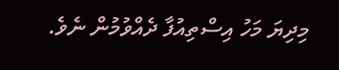މިދިޔަ މަހު އިސްތިއުފާ ދެއްވުމުން ނެވެ.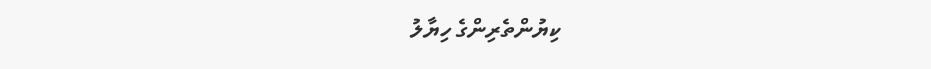ކިޔުންތެރިންގެ ހިޔާލު